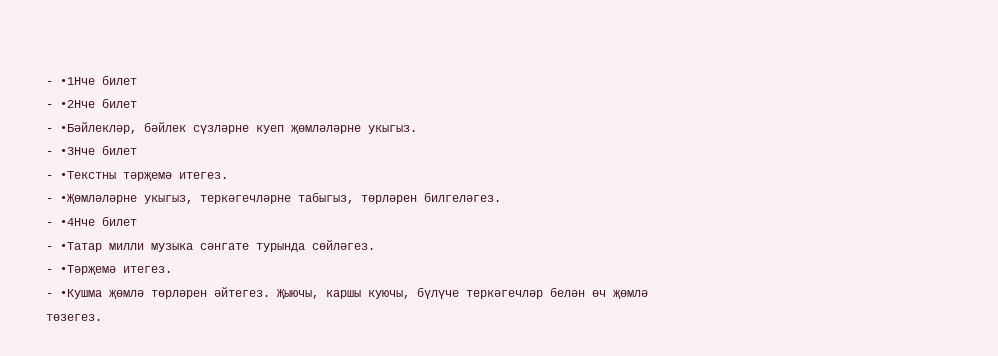- •1Нче билет
- •2Нче билет
- •Бәйлекләр, бәйлек сүзләрне куеп җөмләләрне укыгыз.
- •3Нче билет
- •Текстны тәрҗемә итегез.
- •Җөмләләрне укыгыз, теркәгечләрне табыгыз, төрләрен билгеләгез.
- •4Нче билет
- •Татар милли музыка сәнгате турында сөйләгез.
- •Тәрҗемә итегез.
- •Кушма җөмлә төрләрен әйтегез. Җыючы, каршы куючы, бүлүче теркәгечләр белән өч җөмлә төзегез.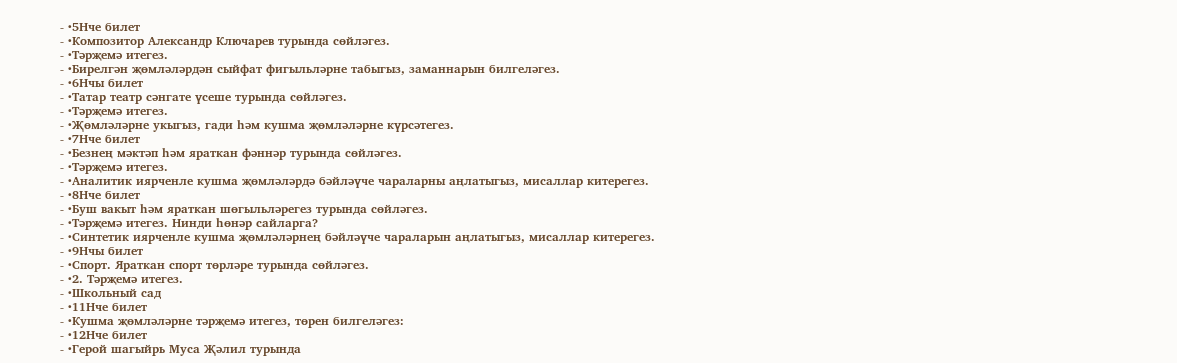- •5Нче билет
- •Композитор Александр Ключарев турында сөйләгез.
- •Тәрҗемә итегез.
- •Бирелгән җөмләләрдән сыйфат фигыльләрне табыгыз, заманнарын билгеләгез.
- •6Нчы билет
- •Татар театр сәнгате үсеше турында сөйләгез.
- •Тәрҗемә итегез.
- •Җөмләләрне укыгыз, гади һәм кушма җөмләләрне күрсәтегез.
- •7Нче билет
- •Безнең мәктәп һәм яраткан фәннәр турында сөйләгез.
- •Тәрҗемә итегез.
- •Аналитик иярченле кушма җөмләләрдә бәйләүче чараларны аңлатыгыз, мисаллар китерегез.
- •8Нче билет
- •Буш вакыт һәм яраткан шөгыльләрегез турында сөйләгез.
- •Тәрҗемә итегез. Нинди һөнәр сайларга?
- •Синтетик иярченле кушма җөмләләрнең бәйләүче чараларын аңлатыгыз, мисаллар китерегез.
- •9Нчы билет
- •Спорт. Яраткан спорт төрләре турында сөйләгез.
- •2. Тәрҗемә итегез.
- •Школьный сад
- •11Нче билет
- •Кушма җөмләләрне тәрҗемә итегез, төрен билгеләгез:
- •12Нче билет
- •Герой шагыйрь Муса Җәлил турында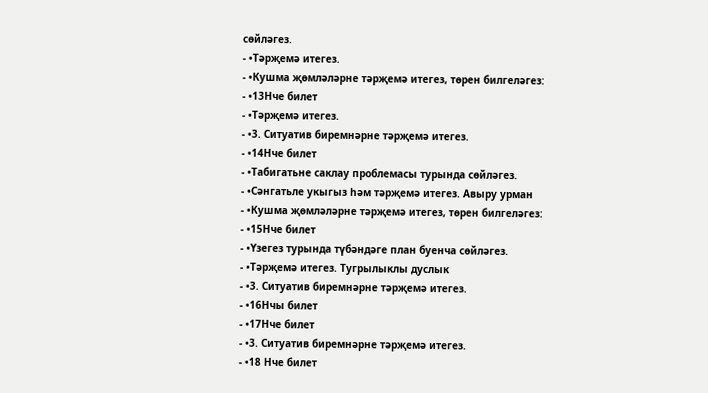сөйләгез.
- •Тәрҗемә итегез.
- •Кушма җөмләләрне тәрҗемә итегез, төрен билгеләгез:
- •13Нче билет
- •Тәрҗемә итегез.
- •3. Ситуатив биремнәрне тәрҗемә итегез.
- •14Нче билет
- •Табигатьне саклау проблемасы турында сөйләгез.
- •Сәнгатьле укыгыз һәм тәрҗемә итегез. Авыру урман
- •Кушма җөмләләрне тәрҗемә итегез, төрен билгеләгез:
- •15Нче билет
- •Үзегез турында түбәндәге план буенча сөйләгез.
- •Тәрҗемә итегез. Тугрылыклы дуслык
- •3. Ситуатив биремнәрне тәрҗемә итегез.
- •16Нчы билет
- •17Нче билет
- •3. Ситуатив биремнәрне тәрҗемә итегез.
- •18 Нче билет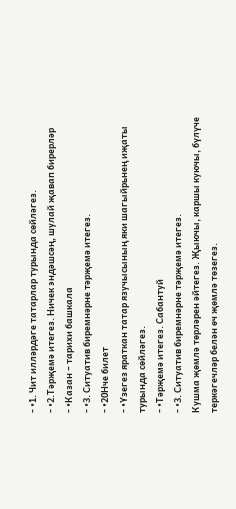- •1. Чит илләрдәге татарлар турында сөйләгез.
- •2.Тәрҗемә итегез. Ничек эндәшсәң, шулай җавап бирерләр
- •Казан – тарихи башкала
- •3. Ситуатив биремнәрне тәрҗемә итегез.
- •20Нче билет
- •Үзегез яраткан татар язучысының яки шагыйрьнең иҗаты турында сөйләгез.
- •Тәрҗемә итегез. Сабантуй
- •3. Ситуатив биремнәрне тәрҗемә итегез.
Кушма җөмлә төрләрен әйтегез. Җыючы, каршы куючы, бүлүче теркәгечләр белән өч җөмлә төзегез.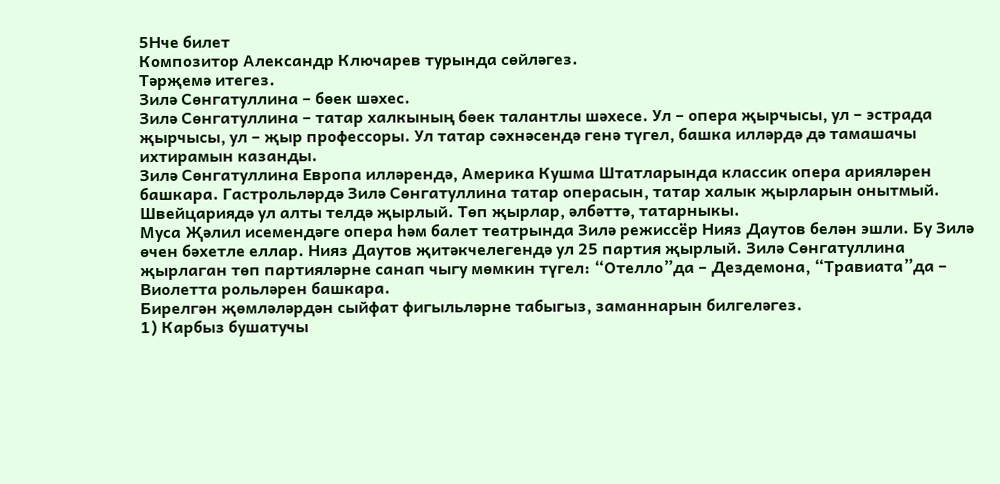5Нче билет
Композитор Александр Ключарев турында сөйләгез.
Тәрҗемә итегез.
Зилә Сөнгатуллина – бөек шәхес.
Зилә Сөнгатуллина – татар халкының бөек талантлы шәхесе. Ул – опера җырчысы, ул – эстрада җырчысы, ул – җыр профессоры. Ул татар сәхнәсендә генә түгел, башка илләрдә дә тамашачы ихтирамын казанды.
Зилә Сөнгатуллина Европа илләрендә, Америка Кушма Штатларында классик опера арияләрен башкара. Гастрольләрдә Зилә Сөнгатуллина татар операсын, татар халык җырларын онытмый. Швейцариядә ул алты телдә җырлый. Төп җырлар, әлбәттә, татарныкы.
Муса Җәлил исемендәге опера һәм балет театрында Зилә режиссёр Нияз Даутов белән эшли. Бу Зилә өчен бәхетле еллар. Нияз Даутов җитәкчелегендә ул 25 партия җырлый. Зилә Сөнгатуллина җырлаган төп партияләрне санап чыгу мөмкин түгел: “Отелло”да – Дездемона, “Травиата”да – Виолетта рольләрен башкара.
Бирелгән җөмләләрдән сыйфат фигыльләрне табыгыз, заманнарын билгеләгез.
1) Карбыз бушатучы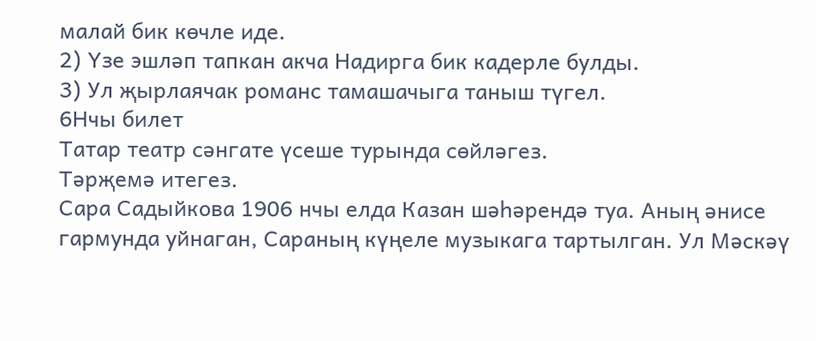малай бик көчле иде.
2) Үзе эшләп тапкан акча Надирга бик кадерле булды.
3) Ул җырлаячак романс тамашачыга таныш түгел.
6Нчы билет
Татар театр сәнгате үсеше турында сөйләгез.
Тәрҗемә итегез.
Сара Садыйкова 1906 нчы елда Казан шәһәрендә туа. Аның әнисе гармунда уйнаган, Сараның күңеле музыкага тартылган. Ул Мәскәү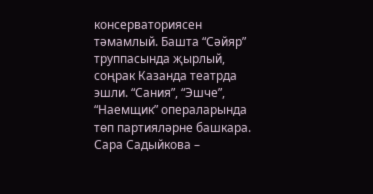консерваториясен тәмамлый. Башта “Сәйяр” труппасында җырлый, соңрак Казанда театрда эшли. “Сания”, “Эшче”, “Наемщик” операларында төп партияләрне башкара. Сара Садыйкова –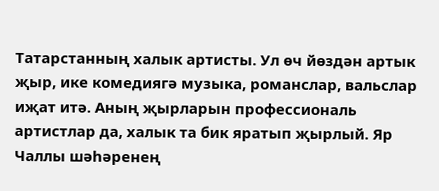Татарстанның халык артисты. Ул өч йөздән артык җыр, ике комедиягә музыка, романслар, вальслар иҗат итә. Аның җырларын профессиональ артистлар да, халык та бик яратып җырлый. Яр Чаллы шәһәренең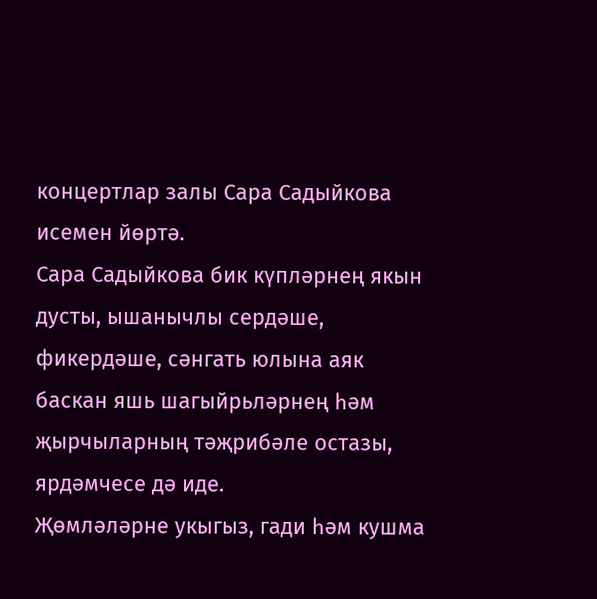концертлар залы Сара Садыйкова исемен йөртә.
Сара Садыйкова бик күпләрнең якын дусты, ышанычлы сердәше, фикердәше, сәнгать юлына аяк баскан яшь шагыйрьләрнең һәм җырчыларның тәҗрибәле остазы, ярдәмчесе дә иде.
Җөмләләрне укыгыз, гади һәм кушма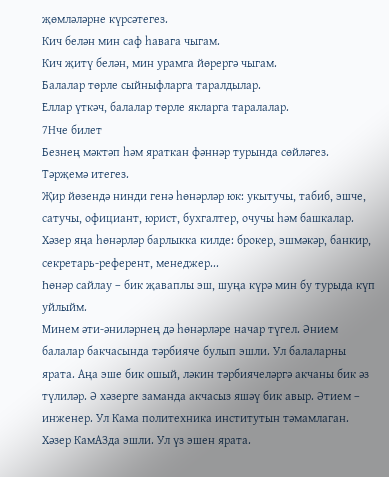җөмләләрне күрсәтегез.
Кич белән мин саф һавага чыгам.
Кич җитү белән, мин урамга йөрергә чыгам.
Балалар төрле сыйныфларга таралдылар.
Еллар үткәч, балалар төрле якларга таралалар.
7Нче билет
Безнең мәктәп һәм яраткан фәннәр турында сөйләгез.
Тәрҗемә итегез.
Җир йөзендә нинди генә һөнәрләр юк: укытучы, табиб, эшче, сатучы, официант, юрист, бухгалтер, очучы һәм башкалар. Хәзер яңа һөнәрләр барлыкка килде: брокер, эшмәкәр, банкир, секретарь-референт, менеджер...
Һөнәр сайлау – бик җаваплы эш, шуңа күрә мин бу турыда күп уйлыйм.
Минем әти-әниләрнең дә һөнәрләре начар түгел. Әнием балалар бакчасында тәрбияче булып эшли. Ул балаларны ярата. Аңа эше бик ошый, ләкин тәрбиячеләргә акчаны бик әз түлиләр. Ә хәзерге заманда акчасыз яшәү бик авыр. Әтием – инженер. Ул Кама политехника институтын тәмамлаган. Хәзер КамАЗда эшли. Ул үз эшен ярата.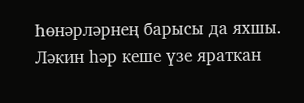Һөнәрләрнең барысы да яхшы. Ләкин һәр кеше үзе яраткан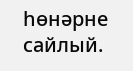һөнәрне сайлый.